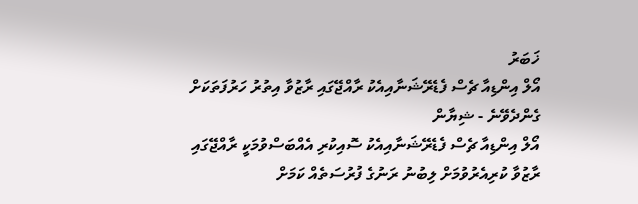ޚަބަރު
އޯލް އިންޑިއާ ޗެސް ފެޑެރޭޝަނާއިއެކު ރާއްޖޭގައި ރާޒުވާ އިތުރު ހަރުފަތަކަށް ގެންދެވޭނެ - ޝިޔާން
އޯލް އިންޑިއާ ޗެސް ފެޑެރޭޝަނާއިއެކު ސޮއިކުރި އެއްބަސްވުމަކީ ރާއްޖޭގައި ރާޒުވާ ކުރިއެރުވުމަށް ލިބުނު ރަނުގެ ފުރުސަތެއް ކަމަށް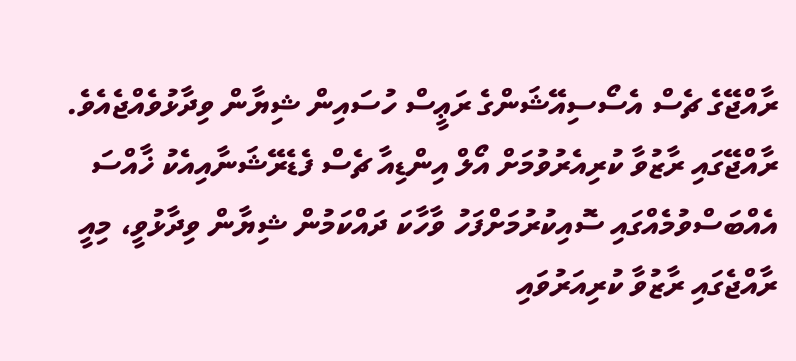ރާއްޖޭގެ ޗެސް އެސޯސިއޭޝަންގެ ރަޢީސް ހުސައިން ޝިޔާން ވިދާޅުވެއްޖެއެވެ.
ރާއްޖޭގައި ރާޒުވާ ކުރިއެރުވުމަށް އޯލް އިންޑިއާ ޗެސް ފެޑެރޭޝަނާއިއެކު ޚާއްސަ އެއްބަސްވުމެއްގައި ސޮއިކުރުމަށްފަހު ވާހާކަ ދައްކަމުން ޝިޔާން ވިދާޅުވީ، މިއީ ރާއްޖެގައި ރާޒުވާ ކުރިއަރުވައި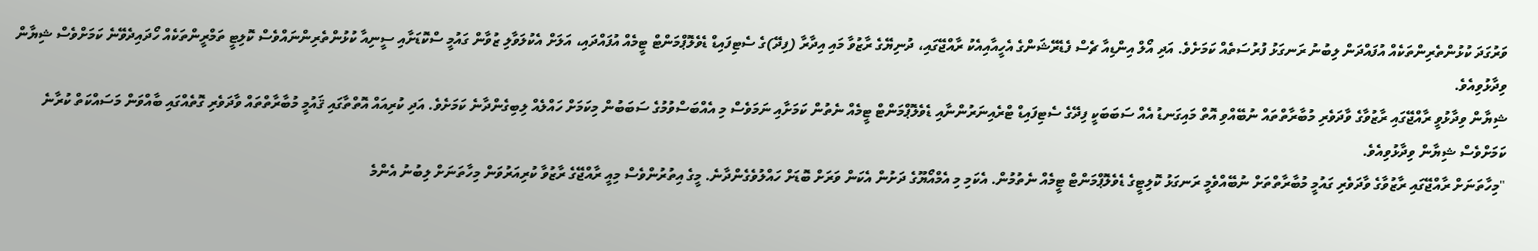ވަރުގަދަ ކުޅުންތެރިންތަކެއް އުފައްދަން ލިބުނު ރަނގަޅު ފުރުސަތެއް ކަމަށެވެ. އަދި އޯލް އިންޑިއާ ޗެސް ފެޑެރޭޝަންގެ އެހީއާއިއެކު ރާއްޖޭގައި، ދުނިޔޭގެ ރާޒުވާ މައި އިދާރާ (ފިދޭ)ގެ ސެޓިފައިޑް ޑެވެލޮޕްމަންޓް ޓީމެއް އުފައްދައި، އަލަށް އެކުލަވާލި ޒުވާން ގައުމީ ސްކޮޑަށާއި ސީނިއާ ކުޅުންތެރިންނައްވެސް ކޮލިޓީ ތަމްރީންތަކެއް ހޯދައިދެވޭނެ ކަމަށްވެސް ޝިޔާން ވިދާޅުވިއެވެ.
ޝިޔާން ވިދާޅުވީ ރާއްޖޭގައި ރާޒުވާގެ ވާދަވެރި މުބާރާތްތައް ނުބޭއްވި އޮތް މައިގަނޑު އެއް ސަބަބަކީ ފިދޭގެ ސެޓިފައިޑް ޓްރެއިނަރުންނާއި ޑެވެލޮޕްމަންޓް ޓީމެއް ނެތުން ކަމަށާއި ނަމަވެސް މި އެއްބަސްވުމުގެ ސަބަބުން މިކަމަށް ހައްލެއް ލިބިގެންދާނެ ކަމަށެވެ. އަދި ކުރިއައް އޮތްތާގައި ޤައުމީ މުބާރާތްތައް ވާދަވެރި ގޮތެއްގައި ބާއްވަން މަސައްކަތް ކުރާނެ ކަމަށްވެސް ޝިޔާން ވިދާޅުވިއެވެ.
"މިހާތަނަށް ރާއްޖޭގައި ރާޒުވާގެ ވާދަވެރި ގައުމީ މުބާރާތްތަށް ނުބޭއްވެމީ ރަނގަޅު ކޮލިޓީގެ ޑެވެލޮޕްމަންޓް ޓީމެއް ނެތުމުން. އެކަމި މި އެމްއޯޔޫގެ ދަށުން އެކަން ވަރަށް ބޮޑަށް ހައްލުވެގެންދާނެ. މީގެ އިތުރުންވެސް މިއީ ރާއްޖޭގެ ރާޒުވާ ކުރިއަރުވަން މިހާތަނަށް ލިބުނު އެންމެ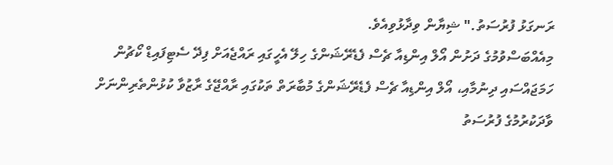ރަނގަޅު ފުރުސަތު." ޝިޔާން ވިދާޅުވިއެވެ.
މިއެއްބަސްވުމުގެ ދަށުން އޯލް އިންޑިއާ ޗެސް ފެޑެރޭޝަންގެ ހިލޭ އެހީގައި ރައްޖެއަށް ފިދޭ ސެޓިފައިޑް ކޯޗުން ހަމަޖައްސައި ދިނުމާއި، އޯލް އިންޑިއާ ޗެސް ފެޑެރޭޝަންގެ މުބާރަތް ތަކުގައި ރާއްޖޭގެ ރާޒުވާ ކުޅުންތެރިންނަށް ވާދަކުރުމުގެ ފުރުސަތު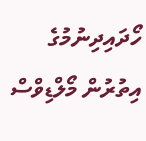ހޯދައިދިނުމުގެ އިތުރުން މޯލްޑިވްސް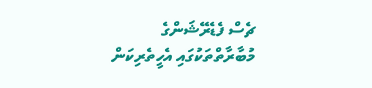ޗެސް ފެޑެރޭޝަންގެ މުބާރާތްތަކުގައި އެހީތެރިކަން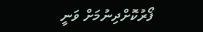ފޯރުކޮށްދިނުމަށް ވަނީ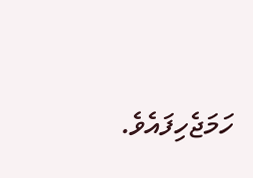ހަމަޖެހިފައެވެ.